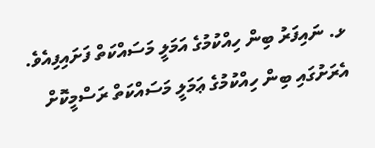ޅ. ނައިފަރު ބިން ހިއްކުމުގެ އަމަލީ މަސައްކަތް ފަށައިފިއެވެ.
އެރަށުގައި ބިން ހިއްކުމުގެ ޢަމަލީ މަސައްކަތް ރަސްމީކޮށް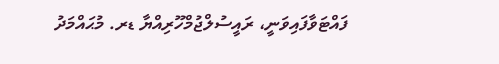ފައްޓަވާފައިވަނީ، ރައީސުލްޖުމްހޫރިއްޔާ ޑރ. މުޙައްމަދު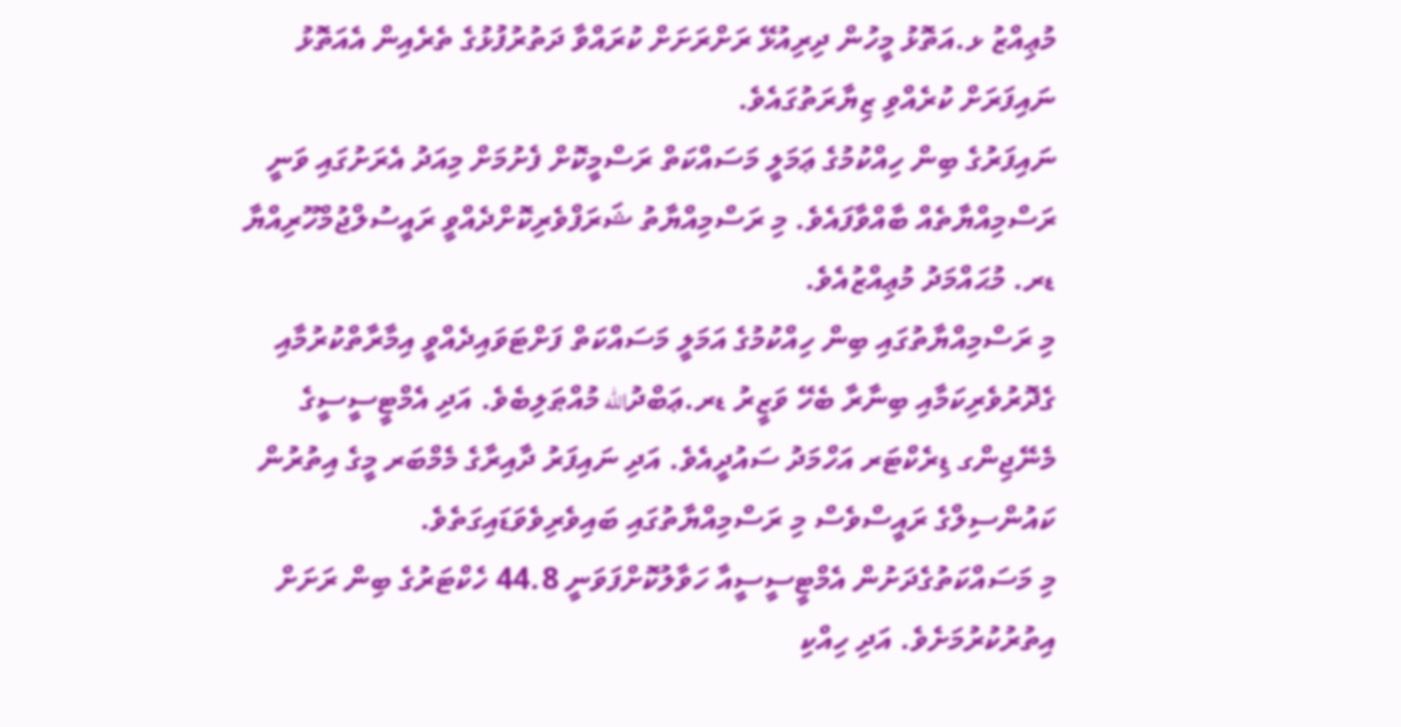މުޢިއްޒު ޅ.އަތޮޅު މީހުން ދިރިއުޅޭ ރަށްރަށަށް ކުރައްވާ ދަތުރުފުޅުގެ ތެރެއިން އެއަތޮޅު ނައިފަރަށް ކުރެއްވި ޒިޔާރަތުގައެވެ.
ނައިފަރުގެ ބިން ހިއްކުމުގެ ޢަމަލީ މަސައްކަތް ރަސްމީކޮށް ފެށުމަށް މިއަދު އެރަށުގައި ވަނީ ރަސްމިއްޔާތެއް ބާއްވާފައެވެ. މި ރަސްމިއްޔާތު ޝަރަފްވެރިކޮށްދެއްވީ ރައީސުލްޖުމްހޫރިއްޔާ ޑރ. މުޙައްމަދު މުޢިއްޒުއެވެ.
މި ރަސްމިއްޔާތުގައި ބިން ހިއްކުމުގެ އަމަލީ މަސައްކަތް ފަށްޓަވައިދެއްވީ އިމާރާތްކުރުމާއި ގެދޮރުވެރިކަމާއި ބިނާރާ ބެހޭ ވަޒީރު ޑރ.ޢަބްދުالله މުއްޠަލިބެވެ. އަދި އެމްޓީސީސީގެ މެނޭޖިންގ ޑިރެކްޓަރ އަހްމަދު ސައުދީއެވެ. އަދި ނައިފަރު ދާއިރާގެ މެމްބަރ މީގެ އިތުރުން ކައުންސިލްގެ ރައީސްވެސް މި ރަސްމިއްޔާތުގައި ބައިވެރިވެވަޑައިގަތެވެ.
މި މަސައްކަތުގެދަށުން އެމްޓީސީސީއާ ހަވާލުކޮށްފަވަނީ 44.8 ހެކްޓަރުގެ ބިން ރަށަށް އިތުރުކުރުމަށެވެ. އަދި ހިއްކި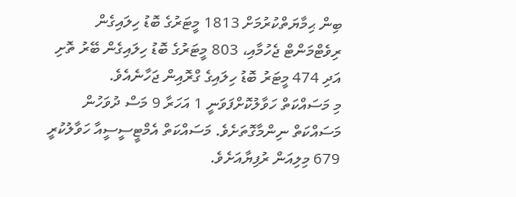ބިން ޙިމާޔަތްކުރުމަށް 1813 މީޓަރުގެ ބޮޑު ހިލައިގެން ރިވެޓްމަންޓް ޖެހުމާއި، 803 މީޓަރުގެ ބޮޑު ހިލައިގެން ބޭރު ތޮށި އަދި 474 މީޓަރު ބޮޑު ހިލައިގެ ގްރޮއިން ޖަހާނެއެވެ.
މި މަސައްކަތް ހަވާލުކޮށްފަވަނީ 1 އަހަރާ 9 މަސް ދުވަހުން މަސައްކަތް ނިންމާގޮތަށެވެ. މަސައްކަތް އެމްޓީސީސީއާ ހަވާލުކުރީ 679 މިލިއަން ރުފިޔާއަށެވެ.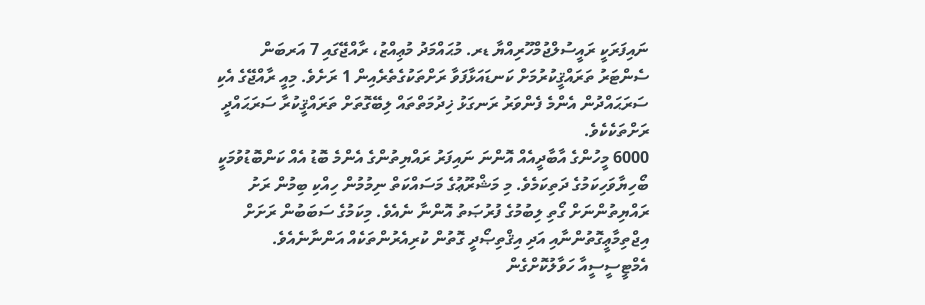ނައިފަރަކީ ރައީސުލްޖުމްހޫރިއްޔާ ޑރ. މުޙައްމަދު މުޢިއްޒު، ރާއްޖޭގައި 7 އަރބަން ސެންޓަރު ތަރައްޤީކުރުމަށް ކަނޑައަޅާފަވާ ރަށްތަކުގެތެރެއިން 1 ރަށެވެ. މިއީ ރާއްޖޭގެ އެކި ސަރަޙައްދުން އެންމެ ފެންވަރު ރަނގަޅު ޚިދުމަތްތައް ލިބޭގޮތަށް ތަރައްޤީކުރާ ސަރަޙައްދީ ރަށްތަކެކެވެ.
6000 މީހުންގެ އާބާދީއެއް އޮންނަ ނައިފަރު ރައްޔިތުންގެ އެންމެ ބޮޑު އެއް ކަންބޮޑުވުމަކީ ބޯހިޔާވަހިކަމުގެ ދަތިކަމެވެ. މި މަޝްރޫޢުގެ މަސައްކަތް ނިމުމުން ހިއްކި ބިމުން ރަށު ރައްޔިތުންނަށް ގޯތި ލިބުމުގެ ފުރުޞަތު އޮންނާ ނެއެވެ. މިކަމުގެ ސަބަބުން ރަށަށް އިޖްތިމާޢީގޮތުންނާއި އަދި އިޤްތިޞޯދީ ގޮތުން ކުރިއެރުންތަކެއް އަންނާނެއެވެ.
އެމްޓީސީސީއާ ހަވާލުކޮށްގެން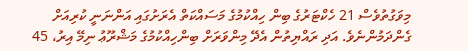މިވަގުތުވެސް 21 ހެކްޓަރުގެ ބިން ހިއްކުމުގެ މަސައްކަތް އެރަށުގައި އަންނަނީ ކުރިއަށް ގެންދަމުންނެވެ. އަދި ރައްޔިތުން އެދޭ މިންވަރަށް ބިންހިއްކުމުގެ މަޝްރޫޢު ނިމޭ އިރު، 45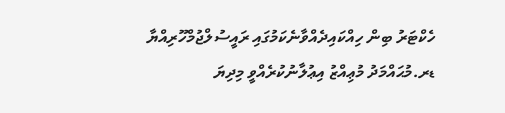ހެކްޓަރު ބިން ހިއްކައިދެއްވާނެކަމުގައި ރައީސުލްޖުމްހޫރިއްޔާ ޑރ.މުޙައްމަދު މުޢިއްޒު އިޢުލާނުކުރެއްވީ މިދިޔަ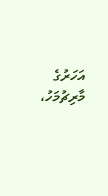އަހަރުގެ މާރިޗުމަހު،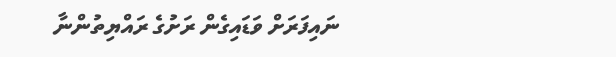ނައިފަރަށް ވަޑައިގެން ރަށުގެ ރައްޔިތުންނާ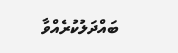ބައްދަލުކުރެއްވާ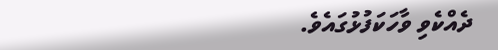ދެއްކެވި ވާހަކަފުޅުގައެވެ.